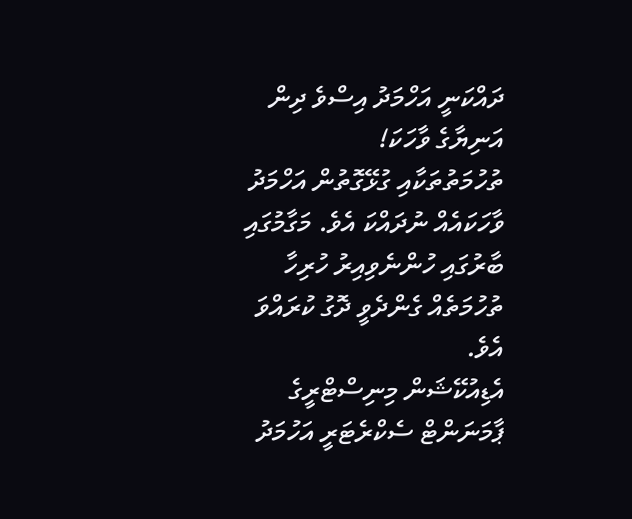ދައްކަނީ އަހްމަދު އިސްވެ ދިން އަނިޔާގެ ވާހަކަ!
ތުހުމަތުތަކާއި ގުޅޭގޮތުން އަހްމަދު ވާހަކައެއް ނުދައްކަ އެވެ. މަގާމުގައި ބާރުގައި ހުންނެވިއިރު ހުރިހާ ތުހުމަތެއް ގެންދެވީ ދޮގު ކުރައްވަ އެވެ.
އެޑިއުކޭޝަން މިނިސްޓްރީގެ ޕާމަނަންޓް ސެކްރެޓަރީ އަހުމަދު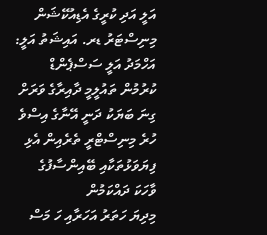އަލީ އަދި ކުރީގެ އެޑިއުކޭޝަން މިނިސްޓަރު ޑރ. އައިޝަތު އަލީ: އަހްމަދު އަލީ ސަސްޕެންޑް ކުރުމުން ތައުލީމީ ދާއިރާގެ ވަރަށް ގިނަ ބަޔަކު ދަނީ އޭނާގެ އިސްވެ ހުރެ މިނިސްޓްރީ ތެރެއިން އެޅި ފިޔަވަޅުތަކާއި ބޭއިންސާފުގެ ވާހަކަ ދައްކަމުން
މިދިޔަ ހަތަރު އަހަރާއި ހަ މަސް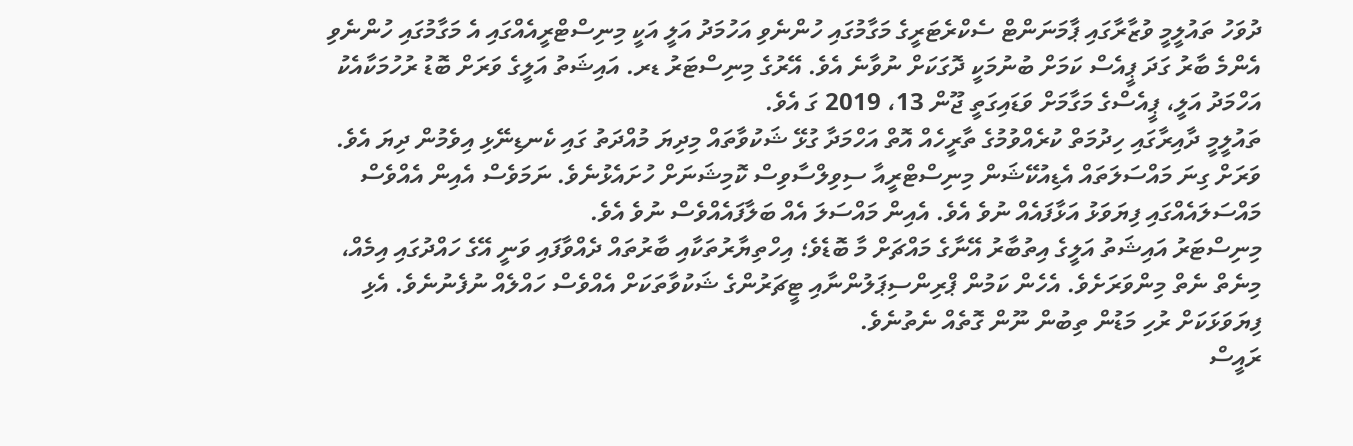ދުވަހު ތައުލީމީ ވުޒާރާގައި ޕާމަނަންޓް ސެކްރެޓަރީގެ މަގާމުގައި ހުންނެވި އަހުމަދު އަލީ އަކީ މިނިސްޓްރީއެއްގައި އެ މަގާމުގައި ހުންނެވި އެންމެ ބާރު ގަދަ ޕީއެސް ކަމަށް ބުނުމަކީ ދޮގަކަށް ނުވާނެ އެވެ. އޭރުގެ މިނިސްޓަރު ޑރ. އައިޝަތު އަލީގެ ވަރަށް ބޮޑު ރުހުމަކާއެކު އަހްމަދު އަލީ، ޕީއެސްގެ މަގާމަށް ވަޑައިގަތީ ޖޫން 13، 2019 ގަ އެވެ.
ތައުލީމީ ދާއިރާގައި ހިދުމަތް ކުރެއްވުމުގެ ތާރީހެއް އޮތް އަހްމަދާ ގުޅޭ ޝަކުވާތައް މިދިޔަ މުއްދަތު ގައި ކެނޑިނޭޅި އިވެމުން ދިޔަ އެވެ. ވަރަށް ގިނަ މައްސަލަތައް އެޑިއުކޭޝަން މިނިސްޓްރީއާ ސިވިލްސާވިސް ކޮމިޝަނަށް ހުށައެޅުނެވެ. ނަމަވެސް އެއިން އެއްވެސް މައްސަލައެއްގައި ފިޔަވަޅު އަޅާފައެއް ނުވެ އެވެ. އެއިން މައްސަލަ އެއް ބަލާފައެއްވެސް ނުވެ އެވެ.
މިނިސްޓަރު އައިޝަތު އަލީގެ އިތުބާރު އޭނާގެ މައްޗަށް މާ ބޮޑެވެ؛ އިހްތިޔާރުތަކާއި ބާރުތައް ދެއްވާފައި ވަނީ އޭގެ ހައްދުގައި އިމެއް، މިނެތް ނެތް މިންވަރަށެވެ. އެހެން ކަމުން ޕްރިންސިޕަލުންނާއި ޓީޗަރުންގެ ޝަކުވާތަކަށް އެއްވެސް ހައްލެއް ނުފެނުނެވެ. އެޅި ފިޔަވަޅަކަށް ރުހި މަޑުން ތިބުން ނޫން ގޮތެއް ނެތުނެވެ.
ރައީސް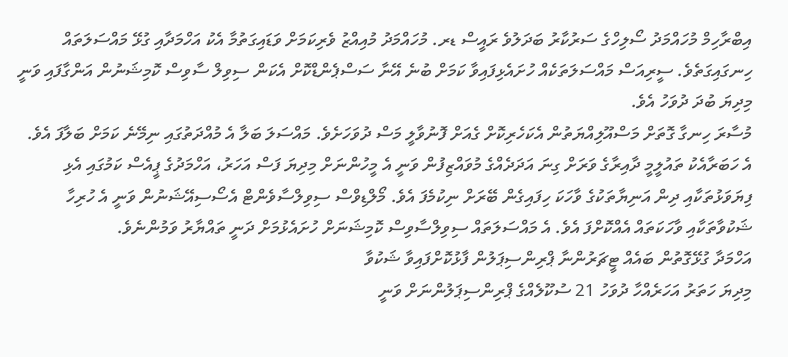އިބްރާހިމް މުހައްމަދު ސޯލިހްގެ ސަރުކާރު ބަދަލުވެ ރައީސް ޑރ. މުހައްމަދު މުއިއްޒު ވެރިކަމަށް ވަޑައިގަތުމާ އެކު އަހްމަދާއި ގުޅޭ މައްސަލަތައް ހިނގައިގަތެވެ. ސީރިއަސް މައްސަލަތަކެއް ހުށައެޅިފައިވާ ކަމަށް ބުނެ އޭނާ ސަސްޕެންޑްކޮށް އެކަން ސިވިލް ސާވިސް ކޮމިޝަނުން އަންގާފައި ވަނީ މިދިޔަ ބުދަ ދުވަހު އެވެ.
މުސާރަ ހިނގާ ގޮތަށް މަސްއޫލިއްޔަތުން އެކަހެރިކޮށް ގެއަށް ފޮނުވާލީ މަސް ދުވަހަށެވެ. މައްސަލަ ބަލާ އެ މުއްދަތުގައި ނިމޭނެ ކަމަށް ބަލާފަ އެވެ.
އެ ހަބަރާއެކު ތައުލީމީ ދާއިރާގެ ވަރަށް ގިނަ އަދަދެއްގެ މުވައްޒިފުން ވަނީ އެ މީހުންނަށް މިދިޔަ ފަސް އަހަރު، އަހްމަދުގެ ޕީއެސް ކަމުގައި އެޅި ފިޔަވަޅުތަކާއި ދިން އަނިޔާތަކުގެ ވާހަކަ ހިފައިގެން ބޭރަށް ނިކުމެފަ އެވެ. މޯލްޑިވްސް ސިވިލްސާވެންޓް އެސޯސިއޭޝަނުން ވަނީ އެ ހުރިހާ ޝަކުވާތަކާއި ވާހަކަތައް އެއްކޮށްފަ އެވެ. އެ މައްސަލަތައް ސިވިލްސާވިސް ކޮމިޝަނަށް ހުށައެޅުމަށް ދަނީ ތައްޔާރު ވަމުންނެވެ.
އަހްމަދާ ގުޅޭގޮތުން ބައެއް ޓީޗަރުންނާ ޕްރިންސިޕަލުން ފާޅުކޮށްފައިވާ ޝަކުވާ
މިދިޔަ ހަތަރު އަހަރެއްހާ ދުވަހު 21 ސުކޫލެއްގެ ޕްރިންސިޕަލުންނަށް ވަނީ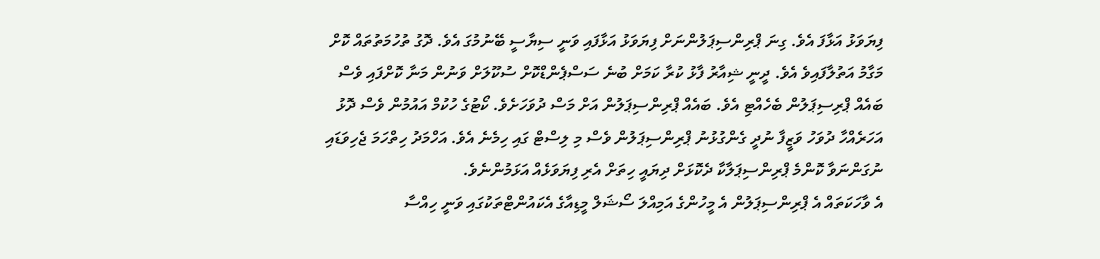ފިޔަވަޅު އަޅާފަ އެވެ. ގިނަ ޕްރިންސިޕަލުންނަށް ފިޔަވަޅު އަޅާފައި ވަނީ ސިޔާސީ ބޭނުމުގަ އެވެ. ދޮގު ތުހުމަތުތައް ކޮށް މަގާމު އަތުލާފައިވެ އެވެ. ދީނީ ޝިއާރު ފާޅު ކުރާ ކަމަށް ބުނެ ސަސްޕެންޑްކޮށް ސުކޫލަށް ވަނުން މަނާ ކޮށްފައި ވެސް ބައެއް ޕްރިސިޕަލުން ބެހެއްޓި އެވެ. ބައެއް ޕްރިންސިޕަލުން އަށް މަސް ދުވަހަށެވެ. ކޯޓުގެ ހުކުމް އައުމުން ވެސް ދޮޅު އަހަރެއްހާ ދުވަހު ވަޒީފާ ނުދީ ގެންގުޅުނު ޕްރިންސިޕަލުން ވެސް މި ލިސްޓް ގައި ހިމެނެ އެވެ. އަހްމަދު ހިތްހަމަ ޖެހިވަޑައި ނުގަންނަވާ ކޮންމެ ޕްރިންސިޕަލާކާ ދެކޮޅަށް ދިޔައީ ހިތަށް އެރި ފިޔަވަޅެއް އަޅަމުންނެވެ.
އެ ވާހަކަތައް އެ ޕްރިންސިޕަލުން އެ މީހުންގެ އަމިއްލަ ސޯޝަލް މީޑިއާގެ އެކައުންޓްތަކުގައި ވަނީ ހިއްސާ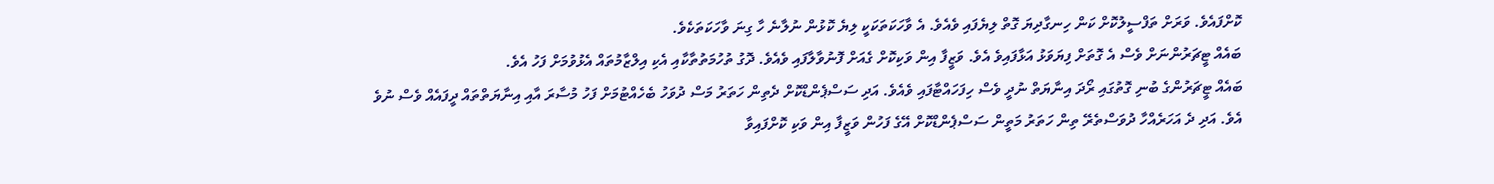ކޮށްފައެވެ. ވަރަށް ތަފްސީލުކޮށް ކަން ހިނގާދިޔަ ގޮތް ލިޔެފައި ވެއެވެ. އެ ވާހަކަތަކަކީ ލިޔެ ކޮޅުން ނުލާނެ ހާ ގިނަ ވާހަކަތަކެވެ.
ބައެއް ޓީޗަރުންނަށް ވެސް އެ ގޮތަށް ފިޔަވަޅު އަޅާފައިވެ އެވެ. ވަޒީފާ އިން ވަކިކޮށް ގެއަށް ފޮނުވާލާފައި ވެއެވެ. ދޮގު ތުހުމަތުތާކާއި އެކި އިލްޒާމުތައް އެޅުވުމަށް ފަހު އެވެ.
ބައެއް ޓީޗަރުންގެ ބުނި ގޮތުގައި ރޯދަ އިނާޔަތް ނުދީ ވެސް ހިފަހައްޓާފައި ވެއެވެ. އަދި ސަސްޕެންޑްކޮށް ދެތިން ހަތަރު މަސް ދުވަހު ބެހެއްޓުމަށް ފަހު މުސާރަ އާއި އިނާޔަތްތައް ދީފައެއް ވެސް ނުވެ އެވެ. އަދި ދެ އަހަރެއްހާ ދުވަސްތެރޭ ތިން ހަތަރު މަތީން ސަސްޕެންޑްކޮށް އޭގެ ފަހުން ވަޒީފާ އިން ވަކި ކޮށްފައިވާ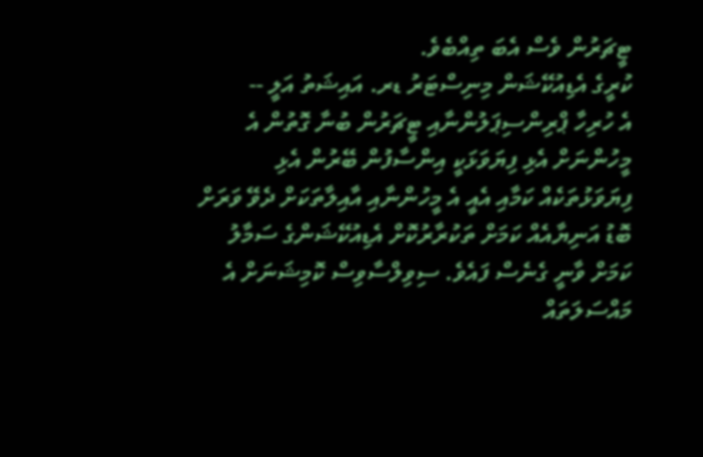ޓީޗަރުން ވެސް އެބަ ތިއްބެވެ.
ކުރީގެ އެޑިއުކޭޝަން މިނިސްޓަރު ޑރ. އައިޝަތު އަލީ --
އެ ހުރިހާ ޕްރިންސިޕަލުންނާއި ޓީޗަރުން ބުނާ ގޮތުން އެ މީހުންނަށް އެޅި ފިޔަވަޅަކީ އިންސާފުން ބޭރުން އެޅި ފިޔަވަޅުތަކެއް ކަމާއި އެއީ އެ މީހުންނާއި އާއިލާތަކަށް ދެވޭ ވަރަށް ބޮޑު އަނިޔާއެއް ކަމަށް ތަކުރާރުކޮށް އެޑިއުކޭޝަންގެ ސަމާލު ކަމަށް ވާނީ ގެނެސް ފައެވެ. ސިވިލްސާވިސް ކޮމިޝަނަށް އެ މައްސަލަތައް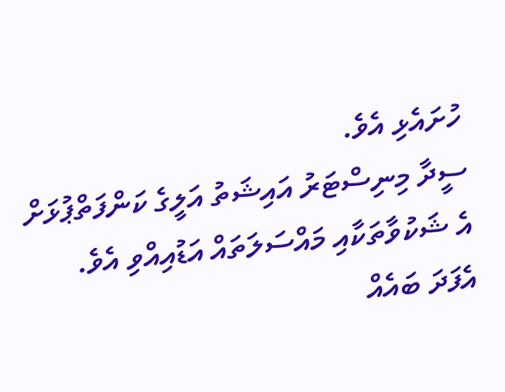ހުށައެޅި އެވެ.
ސީދާ މިނިސްޓަރު އައިޝަތު އަލީގެ ކަންފަތްޕުޅަށް އެ ޝަކުވާތަކާއި މައްސަލަތައް އަޑުއިއްވި އެވެ. އެފަދަ ބައެއް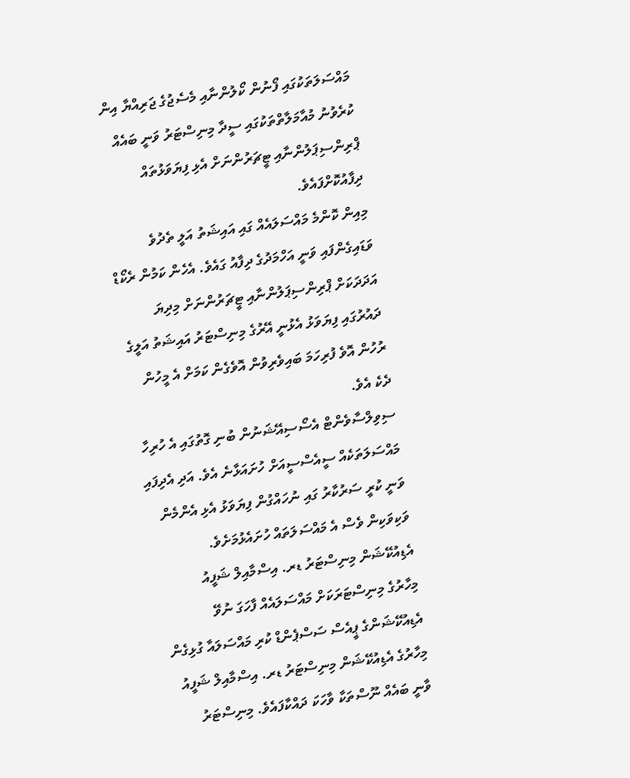މައްސަލަތަކުގައި ފޯނުން ކޯލުންނާއި މެސެޖުގެ ޖަރިއްޔާ އިން ކުރެވުނު މުއާމަލާތްތަކުގައި ސީދާ މިނިސްޓަރު ވަނީ ބައެއް ޕްރިންސިޕަލުންނާއި ޓީޗަރުންނަށް އެޅި ފިޔަވަޅުތައް ދިފާއުކޮށްފައެވެ.
މިއިން ކޮންމެ މައްސަލައެއް ގައި އައިޝަތު އަލީ ތެދުވެ ވަޑައިގެންފައި ވަނީ އަހްމަދުގެ ދިފާއު ގައެވެ. އެހެން ކަމުން ރެކޯޑް އަދަދަކަށް ޕްރިންސިޕަލުންނާއި ޓީޗަރުންނަށް މިދިޔަ ދައުރުގައި ފިޔަވަޅު އެޅުނީ އޭރުގެ މިނިސްޓަރު އައިޝަތު އަލީގެ ރުހުން އޮވެ ފުރިހަމަ ބައިވެރިވުން އޮވެގެން ކަމަށް އެ މީހުން ދެކެ އެވެ.
ސިވިލްސާވެންޓް އެސޯސިއޭޝަނުން ބުނި ގޮތުގައި އެ ހުރިހާ މައްސަލަތަކެއް ސީއެސްސީއަށް ހުށައަޅާނެ އެވެ. އަދި އެދިފައި ވަނީ ކުރީ ސަރުކާރު ގައި ނުހައްގުން ފިޔަވަޅު އެޅި އެންމެން ވަކިވަކިން ވެސް އެ މައްސަލަތައް ހުށައެޅުމަށެވެ.
އެޑިއުކޭޝަން މިނިސްޓަރު ޑރ. އިސްމާއިލް ޝަފީއު
މިހާރުގެ މިނިސްޓަރަކަށް މައްސަލައެއް ފާހަގަ ނުވޭ
އެޑިއުކޭޝަންގެ ޕީއެސް ސަސްޕެންޑް ކުރި މައްސަލައާ ގުޅިގެން މިހާރުގެ އެޑިއުކޭޝަން މިނިސްޓަރު ޑރ. އިސްމާއިލް ޝަފީއު ވާނީ ބައެއް ނޫސްތަކާ ވާހަކަ ދައްކާފައެވެ. މިނިސްޓަރު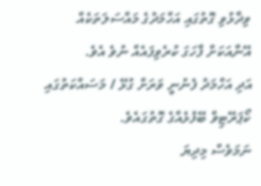ވިދާޅުވި ގޮތުގައި އަހްމަދުގެ މައްސަލަތަކެއް އޭނާއަކަށް ފާހަގަ ކުރެވިފައެއް ނުވެ އެވެ.
އަދި އަހްމަދު ފެނުނީ ވަރަށް ގުޅޭ / މަސައްކަތުގައި ކޯޕަރޭޓިވް ބޭފުޅެއްގެ ގޮތުގައެވެ.
ނަމަވެސް މިދިޔަ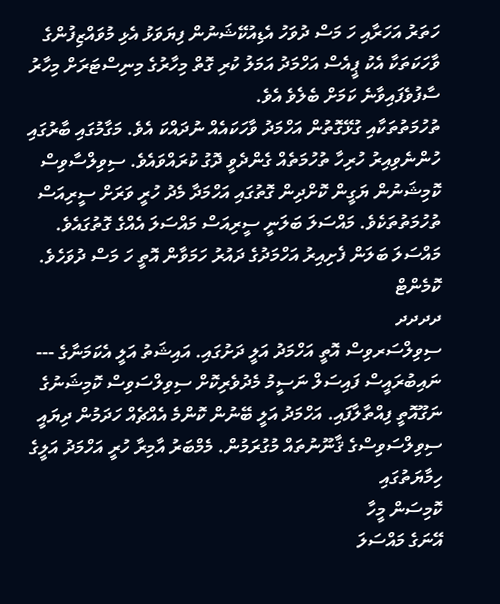ހަތަރު އަހަރާއި ހަ މަސް ދުވަހު އެޑިއުކޭޝަނުން ފިޔަވަޅު އެޅި މުވައްޒިފުންގެ ވާހަކަތަކާ އެކު ޕީއެސް އަހްމަދު އަމަލު ކުރި ގޮތް މިހާރުގެ މިނިސްޓަރަށް މިހާރު ސާފުވެފައިވާނެ ކަމަށް ބެލެވެ އެވެ.
ތުހުމަތުތަކާއި ގުޅޭގޮތުން އަހްމަދު ވާހަކައެއް ނުދައްކަ އެވެ. މަގާމުގައި ބާރުގައި ހުންނެވިއިރު ހުރިހާ ތުހުމަތެއް ގެންދެވީ ދޮގު ކުރައްވައެވެ. ސިވިލްސާވިސް ކޮމިޝަނުން ޔަގީން ކޮށްދިން ގޮތުގައި އަހްމަދާ މެދު ހުރީ ވަރަށް ސީރިއަސް ތުހުމަތުތަކެވެ. މައްސަލަ ބަލަނީ ސީރިއަސް މައްސަލަ އެއްގެ ގޮތުގައެވެ.
މައްސަލަ ބަލަން ފެށިއިރު އަހްމަދުގެ ދައުރު ހަމަވާން އޮތީ ހަ މަސް ދުވަހެވެ.
ކޮމެންޓް
ދދދދ
ސިވިލްސަރވިސް އޮތީ އަހްމަދު އަލީ ދަށުގައި. އައިޝަތު އަލީ އެކަމަނާގެ --- ނައިބުރައީސް ފައިސަލް ނަސީމު މެދުވެރިކޮށް ސިވިލްސަވިސް ކޮމިޝަނުގެ ނަގޫއޮތީ ފިއްތާލާފައި. އަހްމަދު އަލީ ބޭނުން ކޮންމެ އެއްޗެއް ހަދަމުން ދިޔައީ ސިވިލްސަވިސްގެ ޤާނޫނުތައް މުގުރަމުން. މެމްބަރު އާމިރާ ހުރީ އަހްމަދު އަލީގެ ހިމާޔަތުގައި
ކޮމިސަން މީހާ
އޭނަގެ މައްސަލަ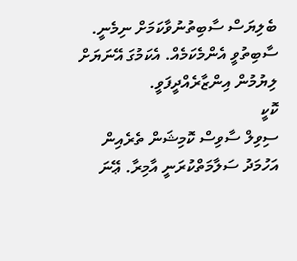ބެލިޔަސް ސާބިތުނުވާކަމަށް ނިމެނީ. ސާބިތުވީ އެންމެކަމެއް. އެކަމުގަ އޭނަޔަށް ލިޔުމުން އިންޒާރެއްދީފަވީ.
ކޮކީ
ސިވިލް ސާވިސް ކޮމިޝަން ތެރެއިން އަހުމަދު ސަލާމަތްކުރަނީ އާމިރާ. ޢޭނަ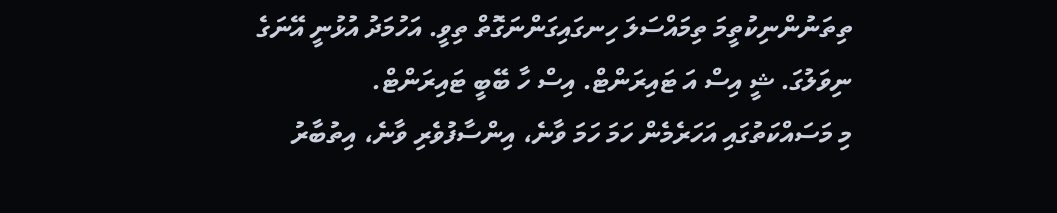ތިތަނުންނިކުތީމަ ތިމައްސަލަ ހިނގައިގަންނަގޮތް ތިވީ. އަހުމަދު އުޅުނީ އޭނަގެ ނިވަލުގަ. ޝީ އިސް އަ ޓައިރަންޓް. އިސް ހާ ބޭބީ ޓައިރަންޓް.
މި މަސައްކަތުގައި އަހަރެމެން ހަމަ ހަމަ ވާނެ، އިންސާފުވެރި ވާނެ، އިތުބާރު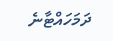ދަމަހައްޓާނެ